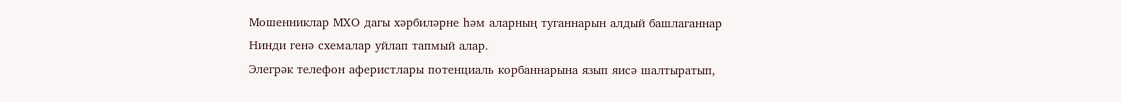Мошенниклар МХО дагы хәрбиләрне һәм аларның туганнарын алдый башлаганнар
Нинди генә схемалар уйлап тапмый алар.
Элегрәк телефон аферистлары потенциаль корбаннарына язып яисә шалтыратып,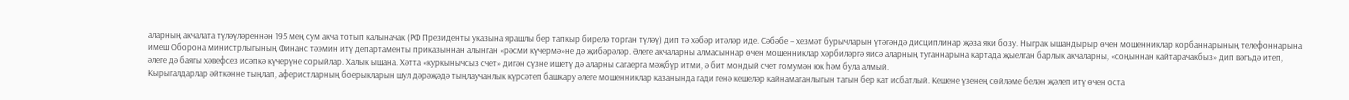аларның акчалата түләүләреннән 195 мең сум акча тотып калыначак (РФ Президенты указына ярашлы бер тапкыр бирелә торган түләү) дип тә хәбәр итәләр иде. Сәбәбе – хезмәт бурычларын үтәгәндә дисциплинар җәза яки бозу. Ныграк ышандырыр өчен мошенниклар корбаннарының телефоннарына имеш Оборона министрлыгының Финанс тәэмин итү департаменты приказыннан алынган «рәсми күчермә»не дә җибәрәләр. Әлеге акчаларны алмасыннар өчен мошенниклар хәрбиләргә яисә аларның туганнарына картада җыелган барлык акчаларны, «соңыннан кайтарачакбыз» дип вәгъдә итеп, әлеге дә баягы хәвефсез исәпкә күчерүне сорыйлар. Халык ышана. Хәтта «куркынычсыз счет» дигән сүзне ишетү дә аларны сагаерга мәҗбүр итми, ә бит мондый счет гомумән юк һәм була алмый.
Кырыгалдарлар әйткәнне тыңлап, аферистларның боерыкларын шул дәрәҗәдә тыңлаучанлык күрсәтеп башкару әлеге мошенниклар казанында гади генә кешеләр кайнамаганлыгын тагын бер кат исбатлый. Кешене үзенең сөйләме белән җәлеп итү өчен оста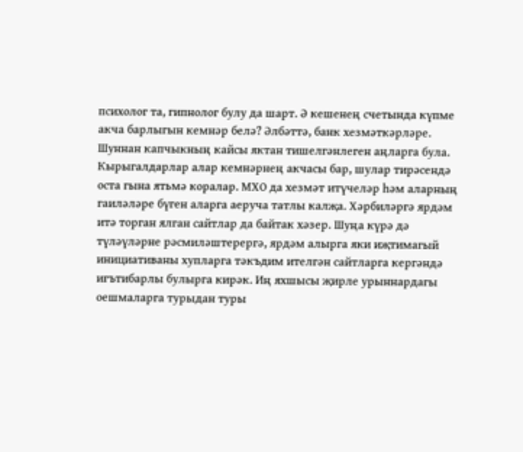психолог та, гипнолог булу да шарт. Ә кешенең счетында күпме акча барлыгын кемнәр белә? Әлбәттә, банк хезмәткәрләре. Шуннан капчыкның кайсы яктан тишелгәнлеген аңларга була.
Кырыгалдарлар алар кемнәрнең акчасы бар, шулар тирәсендә оста гына ятьмә коралар. МХО да хезмәт итүчеләр һәм аларның гаиләләре бүген аларга аеруча татлы калҗа. Хәрбиләргә ярдәм итә торган ялган сайтлар да байтак хәзер. Шуңа күрә дә түләүләрне рәсмиләштерергә, ярдәм алырга яки иҗтимагый инициативаны хупларга тәкъдим ителгән сайтларга кергәндә игътибарлы булырга кирәк. Иң яхшысы җирле урыннардагы оешмаларга турыдан туры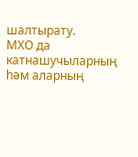шалтырату.
МХО да катнашучыларның һәм аларның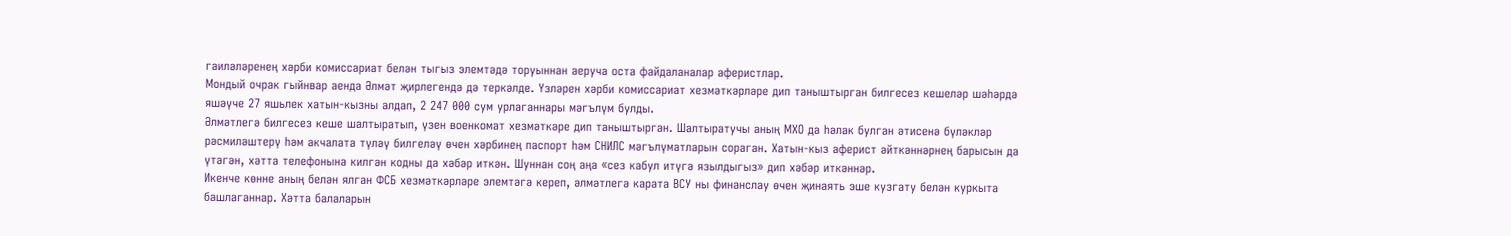гаиләләренең хәрби комиссариат белән тыгыз элемтәдә торуыннан аеруча оста файдаланалар аферистлар.
Мондый очрак гыйнвар аенда Әлмәт җирлегендә дә теркәлде. Үзләрен хәрби комиссариат хезмәткәрләре дип таныштырган билгесез кешеләр шәһәрдә яшәүче 27 яшьлек хатын-кызны алдап, 2 247 000 сум урлаганнары мәгълүм булды.
Әлмәтлегә билгесез кеше шалтыратып, үзен военкомат хезмәткәре дип таныштырган. Шалтыратучы аның МХО да һәлак булган әтисенә бүләкләр рәсмиләштерү һәм акчалата түләү билгеләү өчен хәрбинең паспорт һәм СНИЛС мәгълүматларын сораган. Хатын-кыз аферист әйткәннәрнең барысын да үтәгән, хәтта телефонына килгән кодны да хәбәр иткән. Шуннан соң аңа «сез кабул итүгә язылдыгыз» дип хәбәр иткәннәр.
Икенче көнне аның белән ялган ФСБ хезмәткәрләре элемтәгә кереп, әлмәтлегә карата ВСУ ны финанслау өчен җинаять эше кузгату белән куркыта башлаганнар. Хәтта балаларын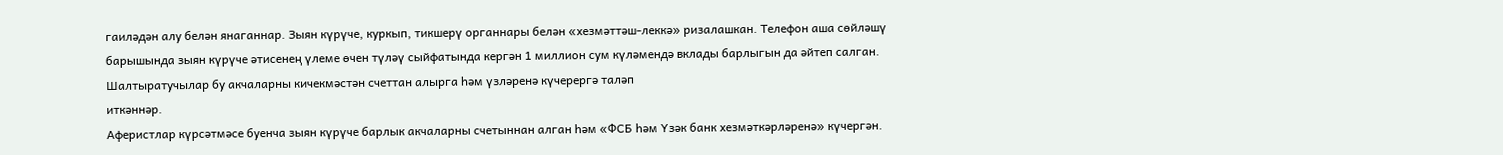гаиләдән алу белән янаганнар. Зыян күрүче, куркып, тикшерү органнары белән «хезмәттәш-леккә» ризалашкан. Телефон аша сөйләшү барышында зыян күрүче әтисенең үлеме өчен түләү сыйфатында кергән 1 миллион сум күләмендә вклады барлыгын да әйтеп салган. Шалтыратучылар бу акчаларны кичекмәстән счеттан алырга һәм үзләренә күчерергә таләп
иткәннәр.
Аферистлар күрсәтмәсе буенча зыян күрүче барлык акчаларны счетыннан алган һәм «ФСБ һәм Үзәк банк хезмәткәрләренә» күчергән.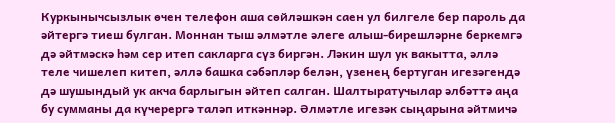Куркынычсызлык өчен телефон аша сөйләшкән саен ул билгеле бер пароль да әйтергә тиеш булган. Моннан тыш әлмәтле әлеге алыш-бирешләрне беркемгә дә әйтмәскә һәм сер итеп сакларга сүз биргән. Ләкин шул ук вакытта, әллә теле чишелеп китеп, әллә башка сәбәпләр белән, үзенең бертуган игезәгендә дә шушындый ук акча барлыгын әйтеп салган. Шалтыратучылар әлбәттә аңа бу сумманы да күчерергә таләп иткәннәр. Әлмәтле игезәк сыңарына әйтмичә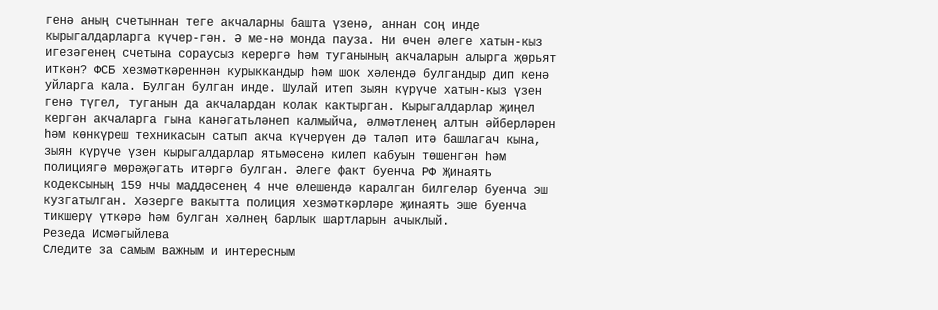генә аның счетыннан теге акчаларны башта үзенә, аннан соң инде кырыгалдарларга күчер-гән. Ә ме-нә монда пауза. Ни өчен әлеге хатын-кыз игезәгенең счетына сораусыз керергә һәм туганының акчаларын алырга җөрьят иткән? ФСБ хезмәткәреннән курыккандыр һәм шок хәлендә булгандыр дип кенә уйларга кала. Булган булган инде. Шулай итеп зыян күрүче хатын-кыз үзен генә түгел, туганын да акчалардан колак кактырган. Кырыгалдарлар җиңел кергән акчаларга гына канәгатьләнеп калмыйча, әлмәтленең алтын әйберләрен һәм көнкүреш техникасын сатып акча күчерүен дә таләп итә башлагач кына, зыян күрүче үзен кырыгалдарлар ятьмәсенә килеп кабуын төшенгән һәм полициягә мөрәҗәгать итәргә булган. Әлеге факт буенча РФ Җинаять кодексының 159 нчы маддәсенең 4 нче өлешендә каралган билгеләр буенча эш кузгатылган. Хәзерге вакытта полиция хезмәткәрләре җинаять эше буенча тикшерү үткәрә һәм булган хәлнең барлык шартларын ачыклый.
Резеда Исмәгыйлева
Следите за самым важным и интересным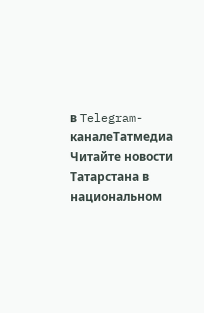в Telegram-каналеТатмедиа
Читайте новости Татарстана в национальном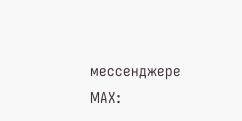мессенджере MАХ: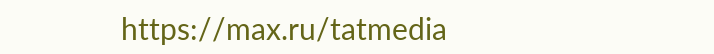https://max.ru/tatmedia